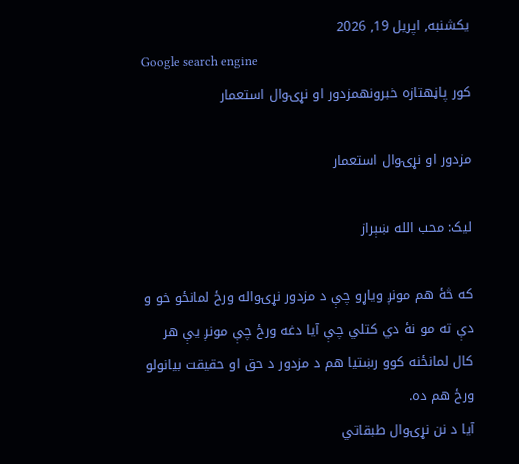یکشنبه, اپریل 19, 2026
Google search engine
کور پاڼهتازه خبرونهمزدور او نړۍوال استعمار

مزدور او نړۍوال استعمار

لیک: محب الله ښېراز

که څۀ هم مونږ ویاړو چې د مزدور نړۍواله ورځ لمانځو خو و دې ته مو نۀ دي کتلي چې آیا دغه ورځ چې مونږ یې هر کال لمانځنه کوو رښتیا هم د مزدور د حق او حقیقت بیانولو ورځ هم ده.
آیا د نن نړۍوال طبقاتي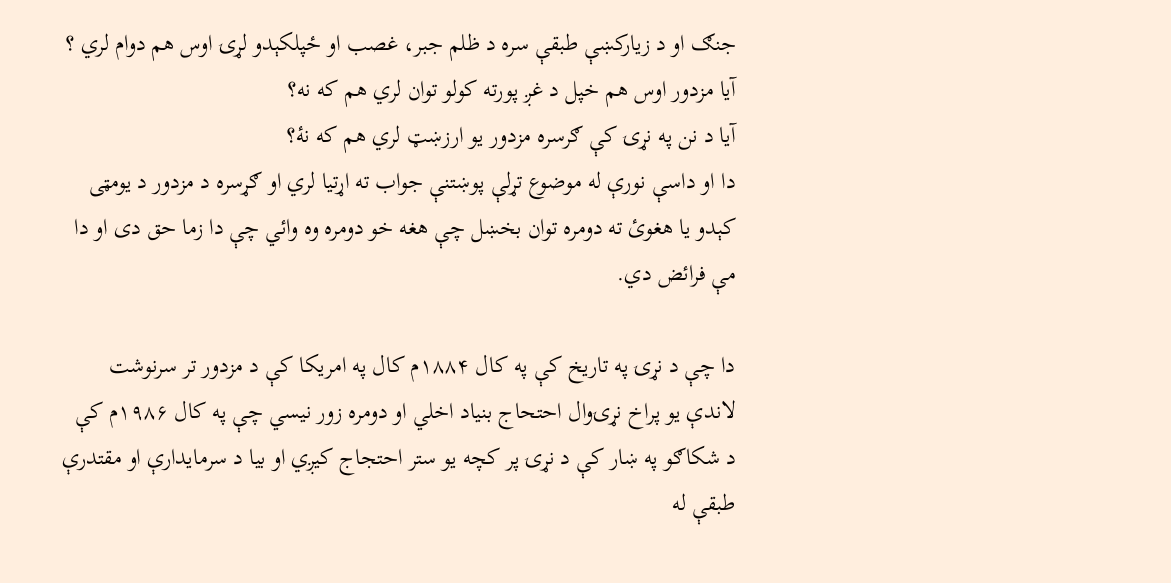جنګ او د زیارکښې طبقې سره د ظلم جبر، غصب او ځپلکېدو لړۍ اوس هم دوام لري ؟
آیا مزدور اوس هم خپل د غږ پورته کولو توان لري هم که نه؟
آیا د نن په نړۍ کې ګرسره مزدور یو ارزښټ لري هم که نۀ؟
دا او داسې نورې له موضوع تړلې پوښتنې جواب ته اړتیا لري او ګړسره د مزدور د یومټی کېدو یا هغوئ ته دومره توان بخښل چې هغه خو دومره وه وائي چې دا زما حق دی او دا مې فرائض دي.

دا چې د نړۍ په تاریخ کې په کال ۱۸۸۴م کال په امریکا کې د مزدور تر سرنوشت لاندې یو پراخ نړۍوال احتحاج بنیاد اخلي او دومره زور نیسي چې په کال ۱۹۸۶م کې د شکاګو په ښار کې د نړۍ پر کچه یو ستر احتجاج کیږي او بیا د سرمایدارې او مقتدرې طبقې له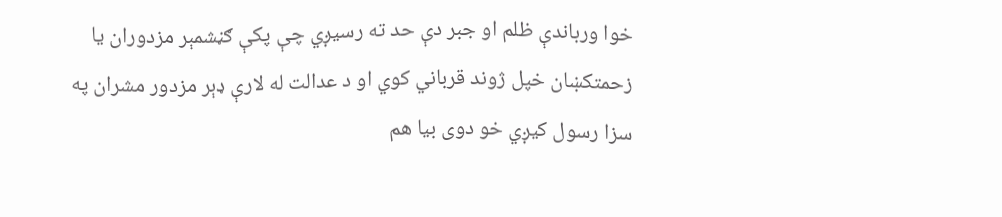خوا ورباندې ظلم او جبر دې حد ته رسیږي چې پکې ګڼشمېر مزدوران یا زحمتکښان خپل ژوند قرباني کوي او د عدالت له لارې ډېر مزدور مشران په سزا رسول کیږي خو دوی بیا هم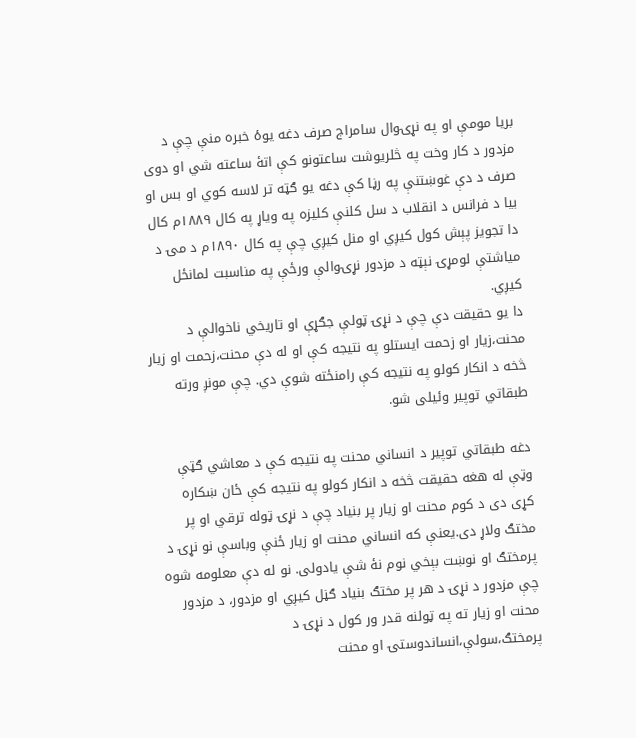بریا مومې او په نړۍوال سامراج صرف دغه یوۀ خبره منې چې د مزدور د کار وخت په څلریوشت ساعتونو کې اتۀ ساعته شي او دوی صرف د دې غوښتنې په رڼا کې دغه یو ګټه تر لاسه کوي او بس او بیا د فرانس د انقلاب د سل کلنې کلیزه په ویاړ په کال ۱۸۸۹م کال دا تجویز پېش کول کیږي او منل کیږي چې په کال ۱۸۹۰م د مۍ د میاشتې لومړۍ نېټه د مزدور نړۍوالې ورځې په مناسبت لمانځل کیږي.
دا یو حقیقت دې چې د نړۍ ټولې جګړې او تاریخي ناخوالې د محنت،زیار او زحمت ایستلو په نتیجه کې او له دې محنت،زحمت او زیار څخه د انکار کولو په نتیجه کې رامنځته شوې دي. چې مونږ ورته طبقاتي توپیر وئیلی شو.

دغه طبقاتي توپیر د انساني محنت په نتیجه کې د معاشي ګټې وټې له هغه حقیقت څخه د انکار کولو په نتیجه کې ځان ښکاره کړی دی د کوم محنت او زیار پر بنیاد چې د نړۍ ټوله ترقي او پر مختګ ولاړ دی.یعنې که انساني محنت او زیار ځنې وباسې نو نړۍ د پرمختګ او نوښت بېخي نوم نۀ شې یادولی. نو له دې معلومه شوه چې مزدور د نړۍ د هر پر مختګ بنیاد ګڼل کیږي او مزدور، د مزدور محنت او زیار ته په ټولنه قدر ور کول د نړۍ د پرمختګ،سولې،انساندوستۍ او محنت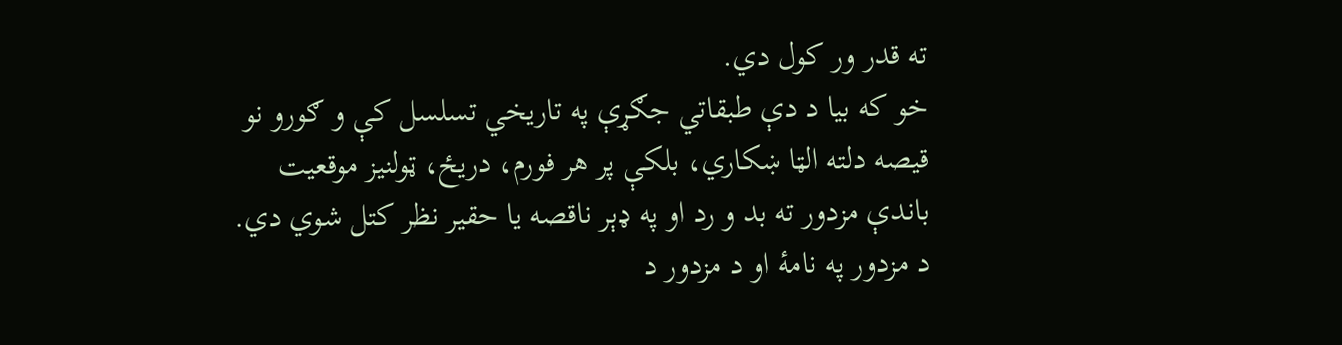ته قدر ور کول دي.
خو که بیا د دې طبقاتي جګړې په تاریخي تسلسل کې و ګورو نو قیصه دلته الټا ښکاري، بلکې پر هر فورم، دریځ، ټولنیز موقعیت باندې مزدور ته بد و رد او په ډېر ناقصه یا حقیر نظر کتل شوي دي. د مزدور په نامۀ او د مزدور د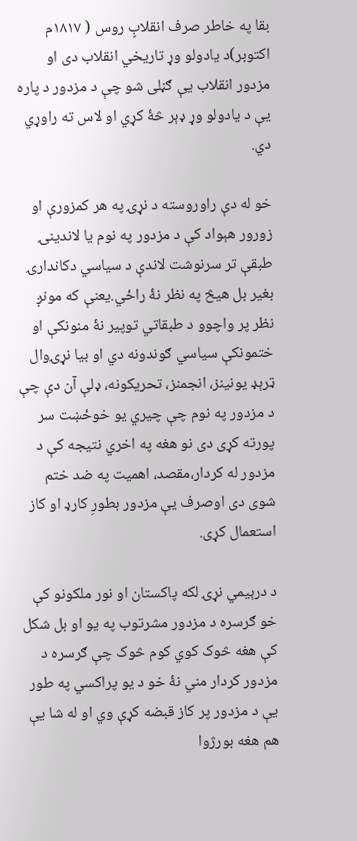بقا په خاطر صرف انقلابٍ روس ( ۱۸۱۷م اکتوبر)د یادولو وړ تاریخي انقلاب دی او مزدور انقلاب یې ګڼلی شو چې د مزدور د پاره یې د یادولو وړ ډېر څۀ کړي او لاس ته راوړي دي.

خو له دې راوروسته د نړۍ په هر کمزورې او زورور هېواد کې د مزدور په نوم یا لاندینۍ طبقې تر سرنوشت لاندې د سیاسي دکاندارۍ بغیر بل هیڅ په نظر نۀ راځي.یعنې که مونږ نظر پر واچوو د طبقاتي توپیر نۀ منونکې او ختمونکې سیاسي ګوندونه دي او بیا نړۍوال ټرېډ یونینز، انجمنز، تحریکونه، ډلې آن دې چې د مزدور په نوم چې چیري یو خوځښت سر پورته کړی دی نو هغه په اخري نتیجه کې د مزدور له کردار،مقصد، اهمیت په ضد ختم شوی دی اوصرف یې مزدور بطورِ کارډ او کاز استعمال کړی.

د درېیمي نړۍ لکه پاکستان او نور ملکونو کې خو ګرسره د مزدور مشرتوب په یو او بل شکل کې هغه څوک کوي کوم څوک چې ګرسره د مزدور کردار مني نۀ خو د یو پراکسي په طور یې د مزدور پر کاز قبضه کړې وي او له شا یې هم هغه بورژوا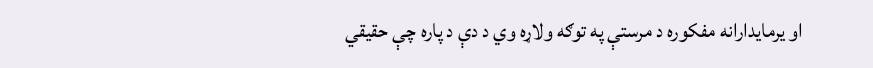او یرمایدارانه مفکوره د مرستې په توګه ولاړه وي د دې د پاره چې حقیقي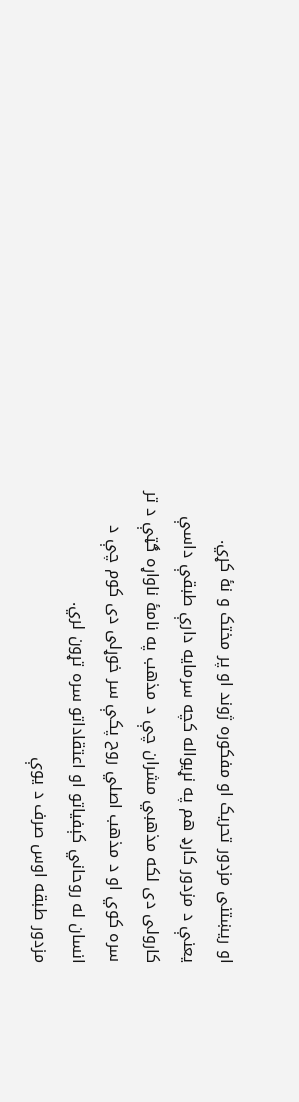او ريښتنی مزدور تحریک او مفکوره ژوند او پر مختک و نۀ کړي.
یعنې د مزدور کارډ هم په نړيواله کچه سرمایه دارې طبقې داسې کارولی دی لکه مذهبي مشران چې د مذهب په نامۀ ناواړه ګټې د تر سره کوي او د مذهب اصلي روح پکې سر خوړلی دی کوم چې د انسان له روحاني کېفیاتو او اعتقاداتو سره تړون لري.
مزدور طبقه اوس صرف د یوې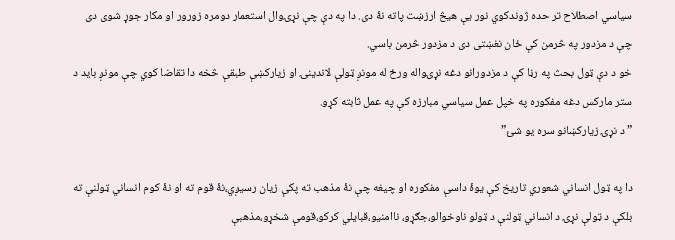سیاسي اصطلاح تر حده ژوندکوي نور یې هیڅ ارزښت پاته نۀ دی. دا په دې چې نړۍوال استعمار دومره زورور او مکار جوړ شوی دی چې د مزدور په څرمن کې ځان نغښتی دی د مزدور څرمن باسي.
خو د دې ټول بحث په رڼا کې د مزدورانو دغه نړۍواله ورځ له مونږ ټولې لاندینۍ او زیارکښې طبقې څخه دا تقاضا کوي چې مونږ باید د ستر مارکس دغه مفکوره په خپل عمل سیاسي مبارزه کې په عمل ثابته کړو.
” د نړۍ زیارکښانو سره یو شئ”

دا په ټول انساني شعوري تاریخ کې یوۀ داسې مفکوره او چیغه چې نۀ مذهب ته پکې زیان رسیږي،نۀ قوم ته او نۀ کوم انساني ټولنې ته بلکې د ټولې نړۍ د انساني ټولنې د ټولو ناوخوالو،جګړو، ناامنیو،قبایلي کرکو،قومې شخړو،مذهبې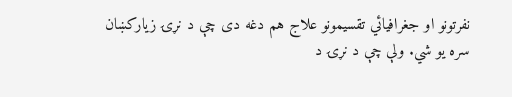نفرتونو او جغرافیائي تقسیمونو علاج هم دغه دی چې د نړۍ زیارکښان سره یو شي. ولې چې د نړۍ د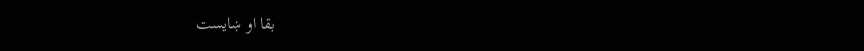بقا او ښایست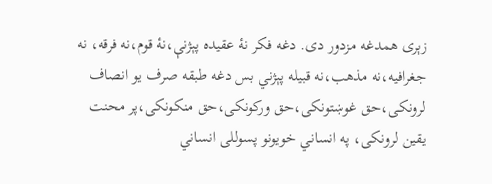زېری همدغه مزدور دی. دغه فکر نۀ عقیده پېژنې،نۀ قوم،نه فرقه، نه جغرافیه،نه مذهب،نه قبیله پېژني بس دغه طبقه صرف یو انصاف لرونکی،حق غوښتونکی،حق ورکونکی،حق منکونکی،پر محنت یقین لرونکی، په انساني خویونو پسوللی انساني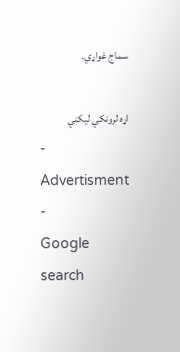سماج غواړي.

اړه لرونکي ليکني
- Advertisment -
Google search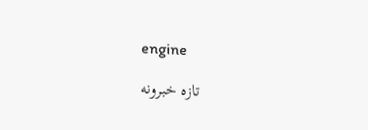engine

تازه خبرونه